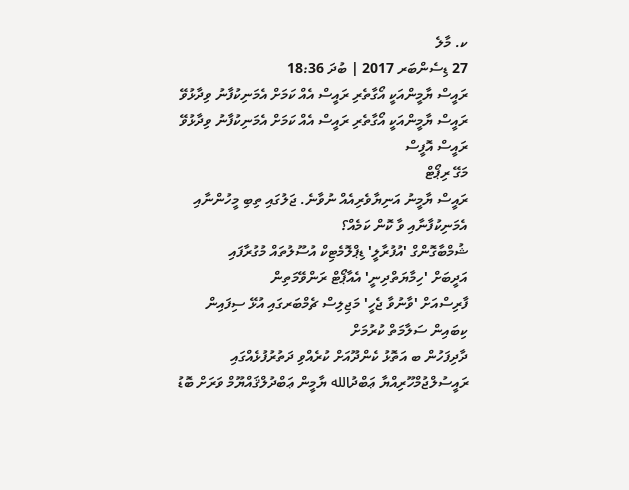ކ. މާލެ
27 ޑިސެންބަރ 2017 | ބުދަ 18:36
ރައީސް ޔާމީންއަކީ އޯގާތެރި ރައީސް އެއް ކަމަށް އެމަނިކުފާނު ވިދާޅުވޭ
ރައީސް ޔާމީންއަކީ އޯގާތެރި ރައީސް އެއް ކަމަށް އެމަނިކުފާނު ވިދާޅުވޭ
ރައީސް އޮފީސް
މަގޭ ރިޕޯޓް
ރައީސް ޔާމީނު އަނިޔާވެރިއެއް ނުވާނެ. ޖަލުގައި ތިބި މީހުންނާއި އެމަނިކުފާނާއި ވާ ކޮން ކަމެއް؟
ޝުމްބާގޮންގް 'އުފުރާލީ' ޑިޕްލޮމެޓިކް އުސޫލުތައް މުގުރާފައި
އަދީބަށް 'ހިމާޔަތްދިނީ' އެއާޕޯޓް ރަންވޭމަތިން
ފާރިސްއަށް 'ވާނުވާ ޖެހީ' މަޖިލިސް ޗެމްބަރގައި އުޅޭ ސިފައިން ކިބައިން ސަލާމަތް ކުރުމަށް
ދާދިފަހުން ބ އަތޮޅު ކެންދޫއަށް ކުރެއްވި ދަތުރުފުޅެއްގައި ރައީސުލްޖުމްހޫރިއްޔާ ޢަބްދުالله ޔާމީން ޢަބްދުލްޤައްޔޫމް ވަރަށް ބޮޑު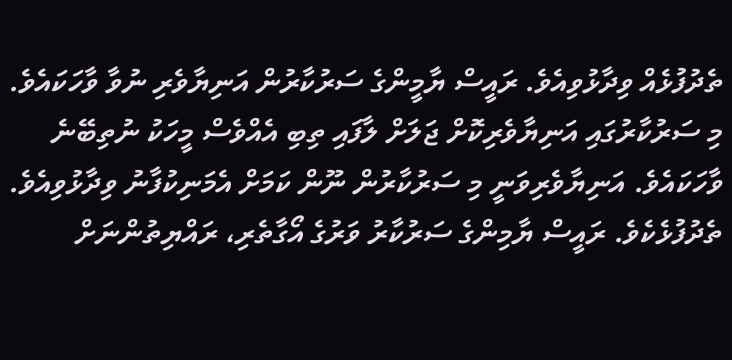ތެދުފުޅެއް ވިދާޅުވިއެވެ. ރައީސް ޔާމީންގެ ސަރުކާރުން އަނިޔާވެރި ނުވާ ވާހަކައެވެ. މި ސަރުކާރުގައި އަނިޔާވެރިކޮށް ޖަލަށް ލާފައި ތިބި އެއްވެސް މީހަކު ނުތިބޭނެ ވާހަކައެވެ. އަނިޔާވެރިވަނީ މި ސަރުކާރުން ނޫން ކަމަށް އެމަނިކުފާނު ވިދާޅުވިއެވެ.
ތެދުފުޅެކެވެ. ރައީސް ޔާމިންގެ ސަރުކާރު ވަރުގެ އޯގާތެރި، ރައްޔިތުންނަށް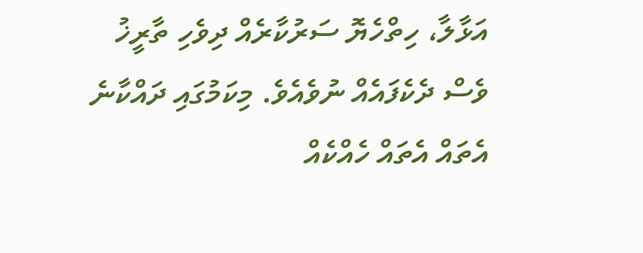އަޅާލާ، ހިތްހެޔޮ ސަރުކާރެއް ދިވެހި ތާރީޚު ވެސް ދެކެފައެއް ނުވެއެވެ. މިކަމުގައި ދައްކާނެ އެތައް އެތައް ހެއްކެއް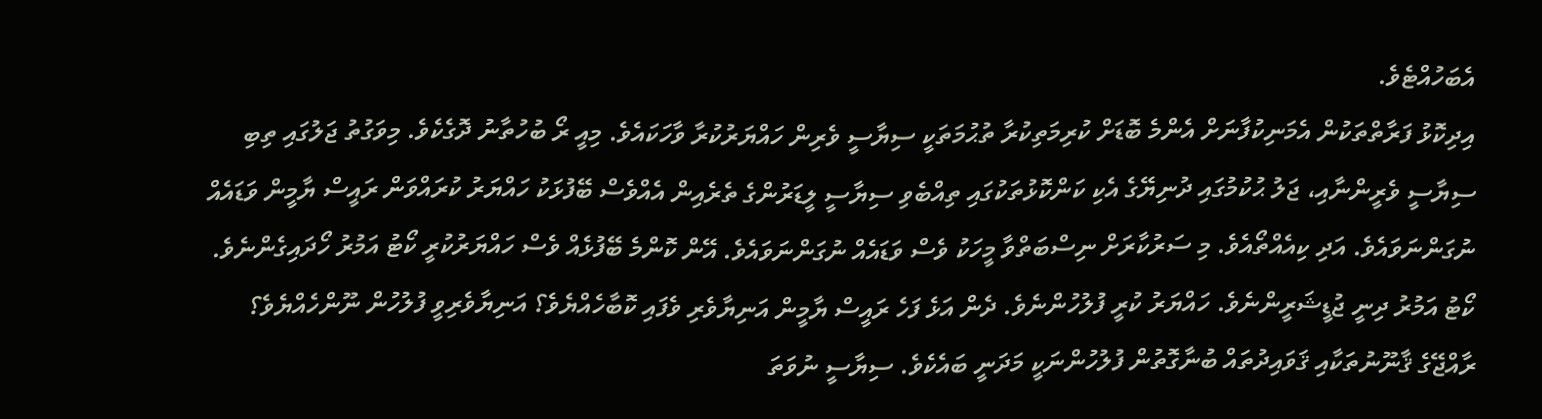އެބަހުއްޓެވެ.
އިދިކޮޅު ފަރާތްތަކުން އެމަނިކުފާނަށް އެންމެ ބޮޑަށް ކުރިމަތިކުރާ ތުޙުމަތަކީ ސިޔާސީ ވެރިން ހައްޔަރުކުރާ ވާހަކައެވެ. މިއީ ރޯ ބުހުތާނު ދޮގެކެވެ. މިވަގުތު ޖަލުގައި ތިބި ސިޔާސީ ވެރީންނާއި، ޖަލު ޙުކުމުގައި ދުނިޔޭގެ އެކި ކަންކޮޅުތަކުގައި ތިއްބެވި ސިޔާސީ ލީޑަރުންގެ ތެރެއިން އެއްވެސް ބޭފުޅަކު ހައްޔަރު ކުރައްވަން ރައީސް ޔާމީން ވަޑައެއް ނުގަންނަވައެވެ. އަދި ކިއެއްތޯއެވެ. މި ސަރުކާރަށް ނިސްބަތްވާ މީހަކު ވެސް ވަޑައެއް ނުގަންނަވައެވެ. އޭން ކޮންމެ ބޭފުޅެއް ވެސް ހައްޔަރުކުރީ ކޯޓު އަމުރު ހޯދައިގެންނެވެ. ކޯޓު އަމުރު ދިނީ ޖުޑީޝަރީންނެވެ. ހައްޔަރު ކުރީ ފުލުހުންނެވެ. ދެން އަޅެ ފަހެ ރައީސް ޔާމީން އަނިޔާވެރި ވެފައި ކޮބާހެއްޔެވެ؟ އަނިޔާވެރިވީ ފުލުހުން ނޫންހެއްޔެވެ؟
ރާއްޖޭގެ ޤާނޫނުތަކާއި ޤަވައިދުތައް ބުނާގޮތުން ފުލުހުންނަކީ މަދަނީ ބައެކެވެ. ސިޔާސީ ނުވަތަ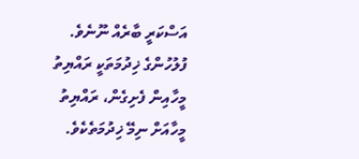އަސްކަރީ ބާރެއް ނޫނެވެ. ފުލުހުންގެ ޚިދުމަތަކީ ރައްޔިތު މީހާއިން ފެށިގެން، ރައްޔިތު މީހާއަށް ނިމޭ ޚިދުމަތެކެވެ.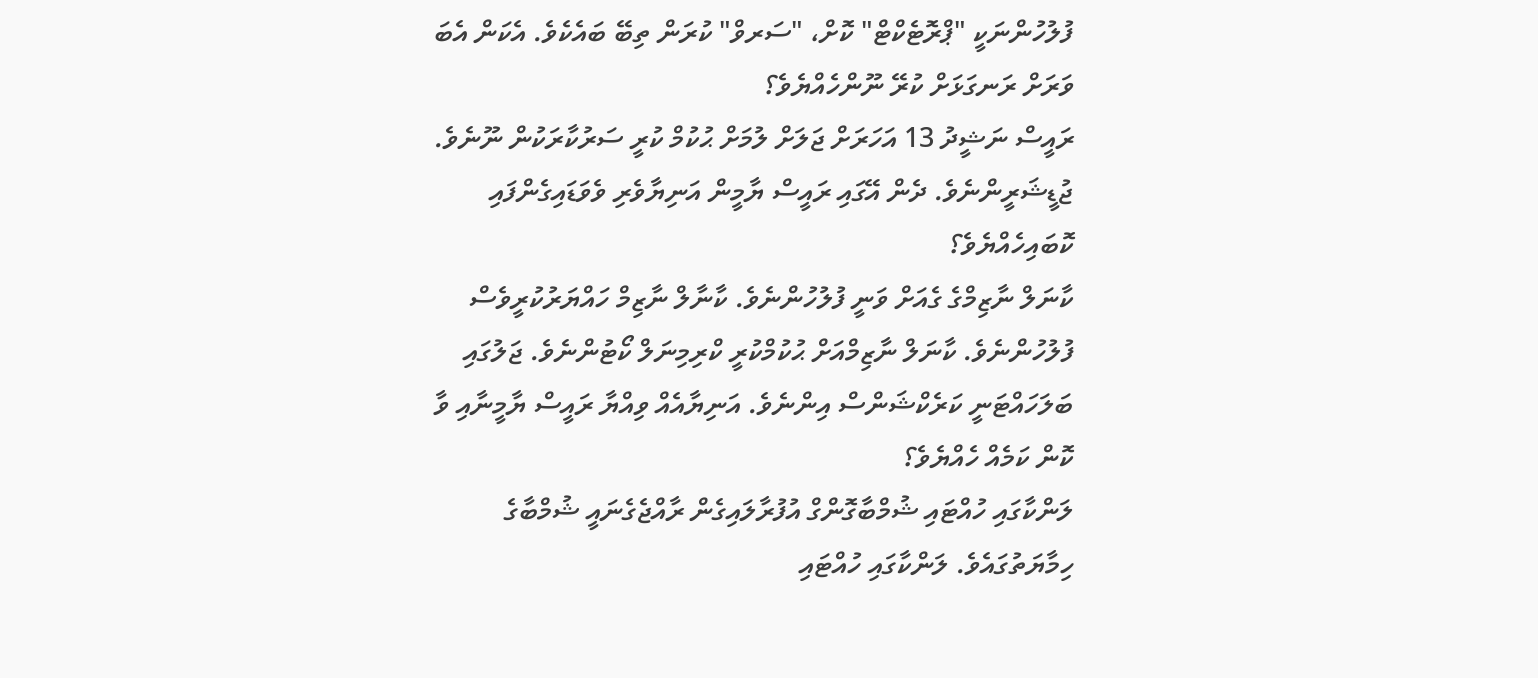ފުލުހުންނަކީ "ޕްރޮޓެކްޓް" ކޮށް، "ސަރވް" ކުރަން ތިބޭ ބައެކެވެ. އެކަން އެބަ ވަރަށް ރަނގަޅަށް ކުރޭ ނޫންހެއްޔެވެ؟
ރައީސް ނަޝީދު 13 އަހަރަށް ޖަލަށް ލުމަށް ޙުކުމް ކުރީ ސަރުކާރަކުން ނޫނެވެ. ޖުޑީޝަރީންނެވެ. ދެން އޭގައި ރައީސް ޔާމީން އަނިޔާވެރި ވެވަޑައިގެންފައި ކޮބައިހެއްޔެވެ؟
ކާނަލް ނާޒިމްގެ ގެއަށް ވަނީ ފުލުހުންނެވެ. ކާނާލް ނާޒިމް ހައްޔަރުކުރީވެސް ފުލުހުންނެވެ. ކާނަލް ނާޒިމްއަށް ޙުކުމްކުރީ ކްރިމިނަލް ކޯޓުންނެވެ. ޖަލުގައި ބަލަހައްޓަނީ ކަރެކްޝަންސް އިންނެވެ. އަނިޔާއެއް ވިއްޔާ ރައީސް ޔާމީނާއި ވާ ކޮން ކަމެއް ހެއްޔެވެ؟
ލަންކާގައި ހުއްޓައި ޝުމްބާގޮންގް އުފުރާލައިގެން ރާއްޖެގެނައީ ޝުމްބާގެ ހިމާޔަތުގައެވެ. ލަންކާގައި ހުއްޓައި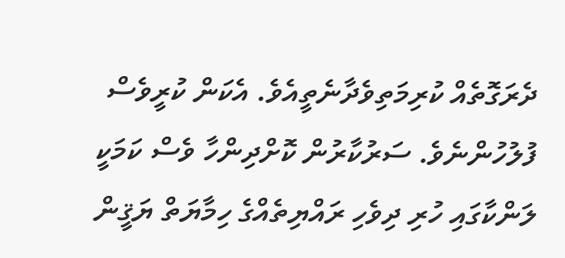ދެރަގޮތެއް ކުރިމަތިވެދާނެތީއެވެ. އެކަން ކުރީވެސް ފުލުހުންނެވެ. ސަރުކާރުން ކޮށްދިންހާ ވެސް ކަމަކީ ލަންކާގައި ހުރި ދިވެހި ރައްޔިތެއްގެ ހިމާޔަތް ޔަޤީން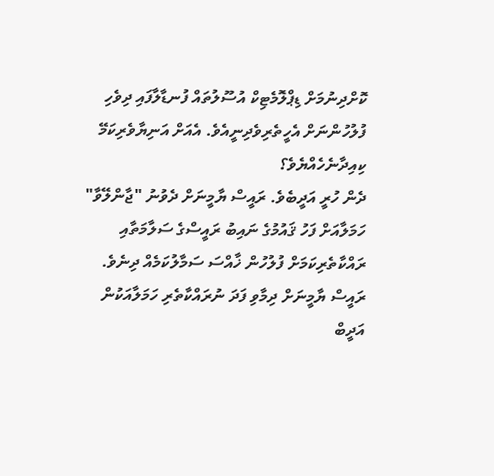ކޮށްދިނުމަށް ޑިޕްލޮމެޓިކް އުސޫލުތައް ފުނޑާލާފައި ދިވެހި ފުލުހުންނަށް އެހީތެރިވެދިނީއެވެ. އެއަށް އަނިޔާވެރިކަމޭ ކިއިދާނެހެއްޔެވެ؟
ދެން ހުރީ އަދީބެވެ. ރައީސް ޔާމީނަށް ދެވުނު "ޖާންލޭވާ" ހަމަލާއަށް ފަހު ޤައުމުގެ ނައިބު ރައީސްގެ ސަލާމަތާއި ރައްކާތެރިކަމަށް ފުލުހުން ޚާއްސަ ސަމާލުކަމެއް ދިނެވެ. ރައީސް ޔާމީނަށް ދިމާވި ފަދަ ނުރައްކާތެރި ހަމަލާއަކުން އަދީބް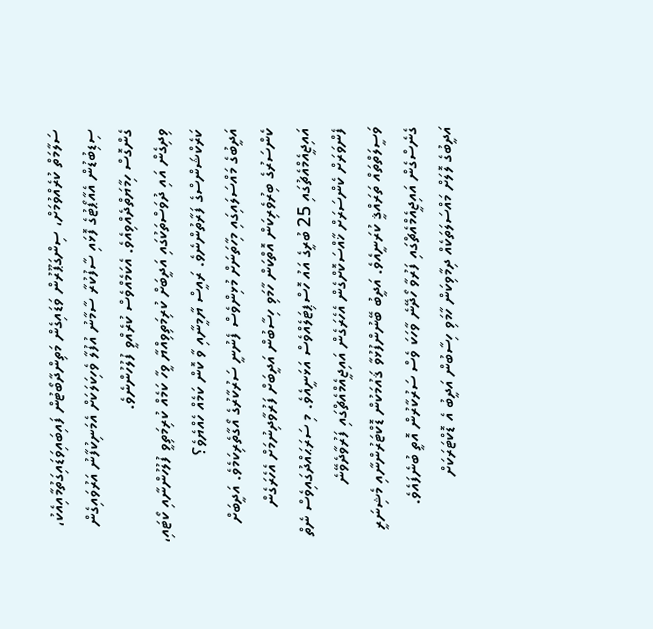ސަލާމަތް ކުރެއްވުމަށް، ސިންގަޕޫރުން ވަޑައިގެން މަތިންދާބޯޓުން ފައިބައިވަޑައިގަތުމާއިއެކު، ސިޑިބުޑުން އެއާޕޯޓުގެ ފޮޅައި ސާފުކުރާ ސާމާނު އުފުލާ ވެހިކަލަކަށް އެމަނިކުފާނު އަރުވައިގެން ގެންގޮސް ހިމާޔަތްދެއްވިއެވެ. އެކަމެއްވެސް ކުރެއްވީ ފުލުހުންނެވެ.
ވިދިގެން އައި ދުވަސްތަކުގައި އަދީބަށް ކުރިމަތިވިއްޔާ ވީހާ ކަމެއް ކުރިމަތިވީ ފުލުހުންނާއި ކޯޓައި، ކަރެކްޝަންސްގެ ފަރާތުންނެވެ. ރައީސް ޔާމީނާއި ވާ ކޮން ކަމެއް ހެއްޔެވެ؟
އަދީބުގެ މައްސަލައިގައި މިހާތަނަށް މުޅިންވެސް ފެނުނީ ސަރުކާރުގެ އޯގާތެރިކަމެވެ. އަދީބަށް ކެންސަރުގެ ބިރުވެރިކަން އޮތްކަން ހާމަވި ހިސާބުން އަދީބަށް ފަރުވާދިނުމަށް އެހެރަގެން އައިޖީއެމްއެޗުގައި 25 ބުރީގެ އައު ހޮސްޕިޓަލެއްވެސް އަޅަނީއެވެ. މި ސަރަޙައްދުގައިވެސް ނެތް ފެންވަރަށް ކެންސަރަށް ޚާއްސަކޮށްގެން އެހެރަގެން އައިޖީއެމްއެޗްގައި ފަރުވާދެވޭނެ ވަސީލަތްތައް ތަރައްޤީ ކުރަނީއެވެ. އަދީބު ބޭނުންފުޅުވާ ޤައުމަކުން ޑޮކްޓަރުންނާއި މެޝިނަރީ ގެނެސްގެން އައިޖީއެމްއެޗްގައި ފަރުވާ ހޯދޭނެ ވާހަކަ ވެސް ސަރުކާރުން އޮތީ ބުނެފައެވެ.
އަދީބުގެ ލޮލަށް މައްސަލަތަކެއް ދިމާވިކަން ހާމަވި ހިސާބުން އަދީބު އެ ޑޮކްޓަރަކަށް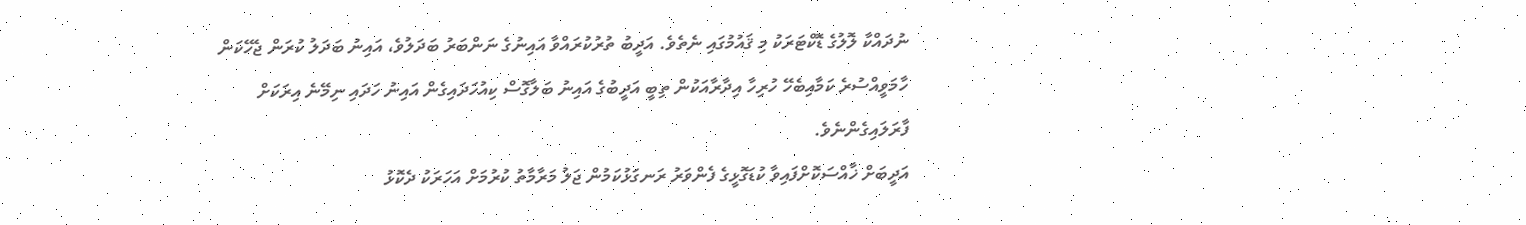ނުދައްކާ ލޮލުގެ ޑޮކްޓަރަކު މި ޤައުމުގައި ނެތެވެ. އަދީބު ތުރުކުރައްވާ އައިނުގެ ނަންބަރު ބަދަލުވެ، އައިނު ބަދަލު ކުރަން ޖެހޭކަން ހާމަވީއްސުރެ ކަމާއިބެހޭ ހުރިހާ އިދާރާއަކުން ތިބީ އަދީބުގެ އައިނު ބަލާގޮސް ކިއުހަދައިގެން އައިނު ހަދައި ނިމޭނެ އިރަކަށް ފާރަލައިގެންނެވެ.
އަދީބަށް ޚާއްސަކޮށްފައިވާ ކުޑަގޮޅީގެ ފެންވަރު ރަނގަޅުކަމުން ޖަލު މަރާމާތު ކުރުމަށް އަހަރަކު ދެކޮޅު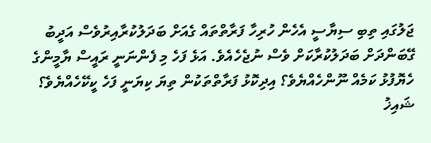ޖަލުގައި ތިބި ސިޔާސީ އެހެން ހުރިހާ ފަރާތްތައް ގެއަށް ބަދަލުކުރާއިރުވެސް އަދީބު ގޭބަންދަށް ބަދަލުކުރާކަށް ވެސް ނުޖެހެއެވެ. އަޅެ ފަހެ މި ފެންނަނީ ރައީސް ޔާމީންގެ ހެޔޮފުޅު ކަމެއް ނޫންހެއްޔެވެ؟ އިދިކޮޅު ފަރާތްތަކުން ތިޔަ ކިޔަނީ ފަހެ ކީކޭހެއްޔެވެ؟
ޝައިޚު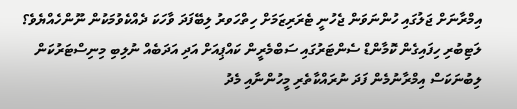އިމްރާނަށް ޖަލުގައި ހުންނަވަން ޖެހުނީ ޓެރަރިޒަމަށް ހިތްހަވރު ލިބޭފަދަ ވާހަކަ ދެއްކެވުމަކުން ނޫންހެއްޔެވެ؟ ލަޓިބުރި ހިފައިގެން ކޮމާންޑް ސެންޓަރުގައި ސަބްމެރީން ކައްޕިއަށް އަދި އަދަބެއް ނުލިބި މިނިސްޓަރުކަން ލިބުނަކަސް އިމްރާނުމެން ފަދަ ނުރައްކާތެރި މީހުންނާއި މެދު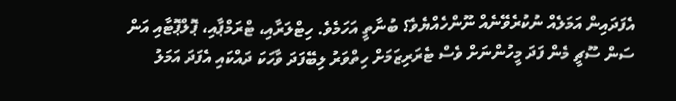އެފަދައިން އަމަލެއް ނުކުރެވޭނެއް ނޫންހެއްޔެވެ؟ ބުނާތީ އަހަމެވެ. ހިޓްލަރާއި، ޓްރަމްޕާއި، ޕޮލްޕޮޓާއި އަން ސަން ސޫޗީ މެން ފަދަ މީހުންނަށް ވެސް ޓެރަރިޒަމަށް ހިތްވަރު ލިބޭފަދަ ވާހަކަ ދައްކައި އެފަދަ އަމަލު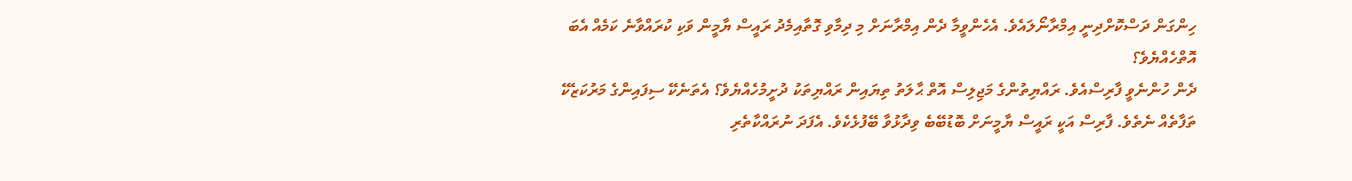ހިންގަން ދަސްކޮށްދިނީ އިމްރާނޯލައެވެ. އެހެންވީމާ ދެން އިމްރާނަށް މި ދިމާވި ގޮތާއިމެދު ރައީސް ޔާމީން ވަކި ކުރައްވާނެ ކަމެއް އެބަ އޮތްހެއްޔެވެ؟
ދެން ހުންނެވީ ފާރިސްއެވެ. ރައްޔިތުންގެ މަޖިލިސް އޮތް ޙާލަތު ތިޔައިން ރައްޔިތަކު ދުށީމުހެއްޔެވެ؟ އެތަނެކޭ ސިފައިންގެ މަރުކަޒެކޭ ތަފާތެއް ނެތެވެ. ފާރިސް އަކީ ރައީސް ޔާމީނަށް ބޮޑުބޭބެ ވިދާޅުވާ ބޭފުޅެކެވެ. އެފަދަ ނުރައްކާތެރި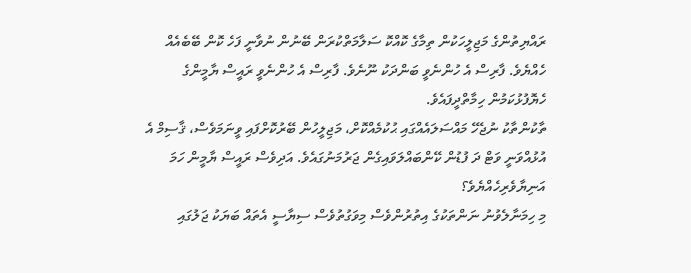ރައްޔިތުންގެ މަޖިލީހަކުން ތިމާގެ ކޮއްކޮ ސަލާމަތްކުރަން ބޭނުން ނުވާނީ ފަހެ ކޮން ބޭބެއެއް ހެއްޔެވެ. ފާރިސް އެ ހުންނެވީ ބަންދަކު ނޫނެވެ. ފާރިސް އެ ހުންނެވީ ރައީސް ޔާމީންގެ ހެޔޮފުޅުކަމުން ހިމާތްދީފައެވެ.
ތާކުންތާކު ނުޖެހޭ މައްސަލައެއްގައި ޙުކުމެއްކޮށް، މަޖިލީހުން ބޭރުކޮށްފައި ވީނަމަވެސް، ޤާސިމް އެ އުޅުއްވަނީ ވަޓް ދަ ފުޑުން ކޭންބައްލަވައިގެން ޖަރުމަނުގައެވެ. އަދިވެސް ރައީސް ޔާމީން ހަމަ އަނިޔާވެރިހެއްޔެވެ؟
މި ހިމަނާލެވުނު ނަންތަކުގެ އިތުރުންވެސް މިވަގުތުވެސް ސިޔާސީ އެތައް ބަޔަކު ޖަލުގައި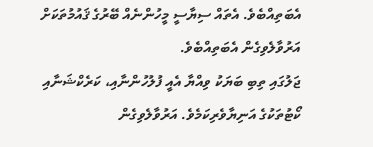އެބަތިއްބެވެ. އެތައް ސިޔާސީ މީހުންނެއް ބޭރުގެ ޤައުމުތަކަށް އަރުވާލެވިގެން އެބަތިއްބެވެ.
ޖަލުގައި ތިބި ބަޔަކު ވިއްޔާ އެއީ ފުލުހުންނާއި، ކަރެކްޝަނާއި ކޯޓުތަކުގެ އަނިޔާވެރިކަމެވެ. އަރުވާލެވިގެން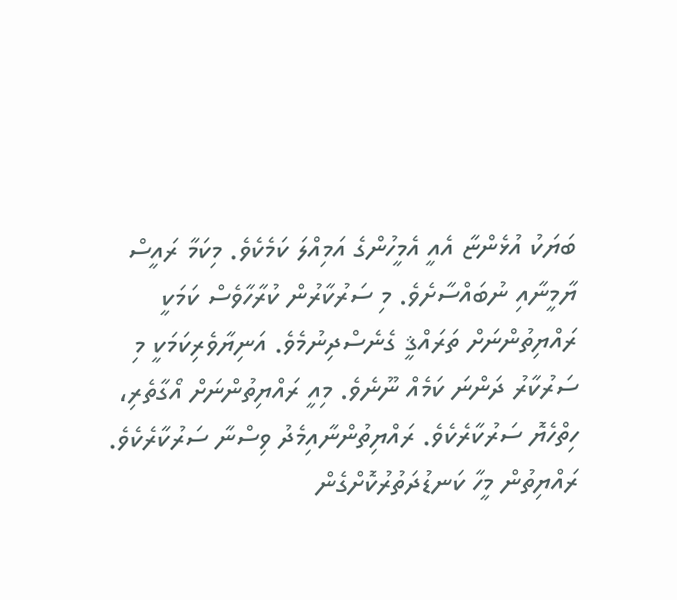ބަޔަކު އުޅެންޏާ އެއީ އެމީހުންގެ އަމިއްލަ ކަމެކެވެ. މިކަމާ ރައީސް ޔާމީނާއި ނުބައްސާށެވެ. މި ސަރުކާރުން ކުރާހާވެސް ކަމަކީ ރައްޔިތުންނަށް ތަރައްޤީ ގެނެސްދިނުމެވެ. އަނިޔާވެރިކަމަކީ މި ސަރުކާރު ދަންނަ ކަމެއް ނޫނެވެ. މިއީ ރައްޔިތުންނަށް އޯގާތެރި، ހިތްހެޔޮ ސަރުކާރެކެވެ. ރައްޔިތުންނާއިމެދު ވިސްނާ ސަރުކާރެކެވެ.
ރައްޔިތުން މީހާ ކަނޑުދަތުރުކޮށްގެން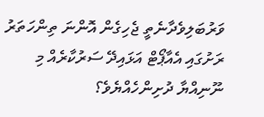ވަރުބަލިވެދާނެތީ ޖެހިގެން އޮންނަ ތިންހަތަރު ރަށުގައި އެއާޕޯޓް އަޅައިދޭ ސަރުކާރެއް މި ނޫނިއްޔާ ދުށިންހެއްޔެވެ؟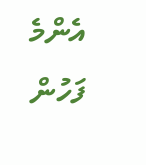އެންމެ ފަހުން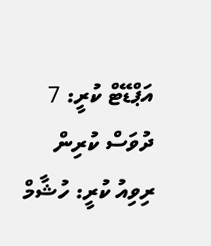އަޕްޑޭޓް ކުރީ: 7 ދުވަސް ކުރިން
ރިވިއު ކުރީ: ހުޝާމް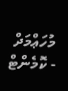މުހަޢްމަދް
- ކޮމެންޓް